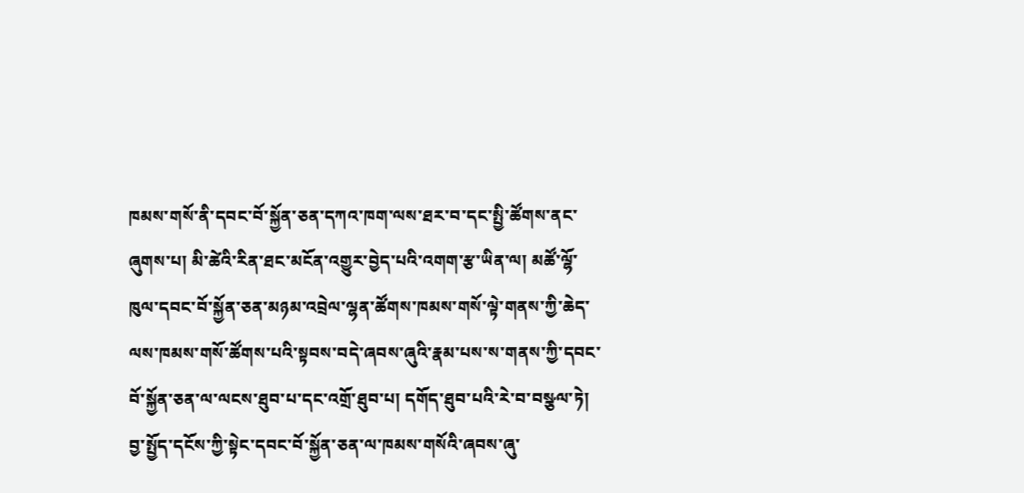ཁམས་གསོ་ནི་དབང་བོ་སྐྱོན་ཅན་དཀའ་ཁག་ལས་ཐར་བ་དང་སྤྱི་ཚོགས་ནང་ཞུགས་པ། མི་ཚེའི་རིན་ཐང་མངོན་འགྱུར་བྱེད་པའི་འགག་རྩ་ཡིན་ལ། མཚོ་ལྷོ་ཁུལ་དབང་བོ་སྐྱོན་ཅན་མཉམ་འབྲེལ་ལྷན་ཚོགས་ཁམས་གསོ་ལྟེ་གནས་ཀྱི་ཆེད་ལས་ཁམས་གསོ་ཚོགས་པའི་སྟབས་བདེ་ཞབས་ཞུའི་རྣམ་པས་ས་གནས་ཀྱི་དབང་བོ་སྐྱོན་ཅན་ལ་ལངས་ཐུབ་པ་དང་འགྲོ་ཐུབ་པ། དགོད་ཐུབ་པའི་རེ་བ་བསྩལ་ཏེ། བྱ་སྤྱོད་དངོས་ཀྱི་སྟེང་དབང་བོ་སྐྱོན་ཅན་ལ་ཁམས་གསོའི་ཞབས་ཞུ་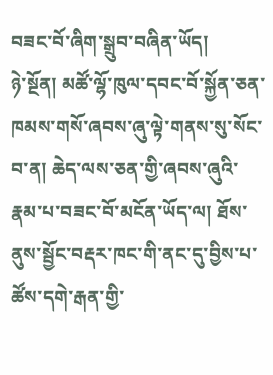བཟང་བོ་ཞིག་སྒྲུབ་བཞིན་ཡོད།
ཉེ་སྔོན། མཚོ་ལྷོ་ཁུལ་དབང་བོ་སྐྱོན་ཅན་ཁམས་གསོ་ཞབས་ཞུ་ལྟེ་གནས་སུ་སོང་བ་ན། ཆེད་ལས་ཅན་གྱི་ཞབས་ཞུའི་རྣམ་པ་བཟང་བོ་མངོན་ཡོད་ལ། ཐོས་ནུས་སྦྱོང་བརྡར་ཁང་གི་ནང་དུ་བྱིས་པ་ཚོས་དགེ་རྒན་གྱི་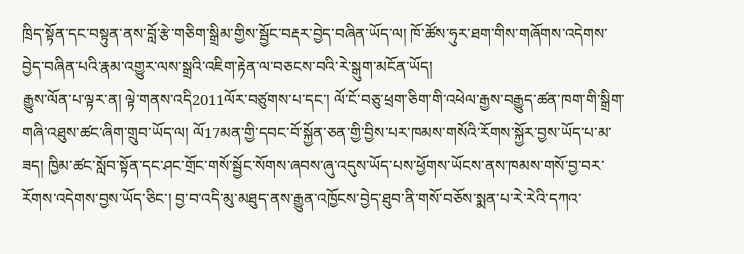ཁྲིད་སྟོན་དང་བསྟུན་ནས་བློ་རྩེ་གཅིག་སྒྲིམ་གྱིས་སྦྱོང་བརྡར་བྱེད་བཞིན་ཡོད་ལ། ཁོ་ཚོས་ཧུར་ཐག་གིས་གཞོགས་འདེགས་བྱེད་བཞིན་པའི་རྣམ་འགྱུར་ལས་སྒྲའི་འཇིག་རྟེན་ལ་བཅངས་བའི་རེ་སྒུག་མངོན་ཡོད།
རྒྱུས་ལོན་པ་ལྟར་ན། ལྟེ་གནས་འདི2011ལོར་བཙུགས་པ་དང་། ལོ་ངོ་བཅུ་ཕྲག་ཅིག་གི་འཕེལ་རྒྱས་བརྒྱུད་ཚན་ཁག་གི་སྒྲིག་གཞི་འཐུས་ཚང་ཞིག་གྲུབ་ཡོད་ལ། ལོ17མན་གྱི་དབང་བོ་སྐྱོན་ཅན་གྱི་བྱིས་པར་ཁམས་གསོའི་རོགས་སྐྱོར་བྱས་ཡོད་པ་མ་ཟད། ཁྱིམ་ཚང་སློབ་སྟོན་དང་ཤང་གྲོང་གསོ་སྦྱོང་སོགས་ཞབས་ཞུ་འདུས་ཡོད་པས་ཕྱོགས་ཡོངས་ནས་ཁམས་གསོ་བྱ་བར་རོགས་འདེགས་བྱས་ཡོད་ཅིང་། བྱ་བ་འདི་མུ་མཐུད་ནས་རྒྱུན་འཁྱོངས་བྱེད་ཐུབ་ནི་གསོ་བཅོས་སྨན་པ་རེ་རེའི་དཀའ་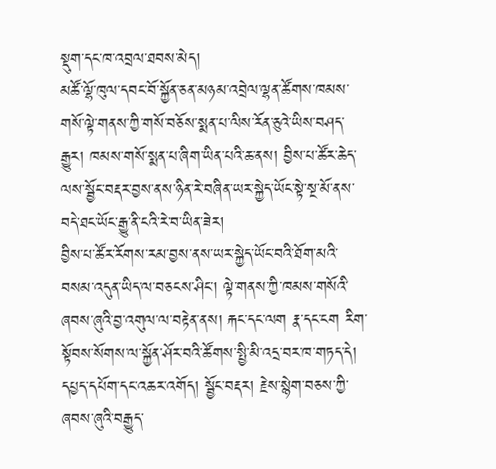སྡུག་དང་ཁ་འབྲལ་ཐབས་མེད།
མཚོ་ལྷོ་ཁུལ་དབང་བོ་སྐྱོན་ཅན་མཉམ་འབྲེལ་ལྷན་ཚོགས་ཁམས་གསོ་ལྟེ་གནས་ཀྱི་གསོ་བཅོས་སྨན་པ་ལིས་རོན་ཅུའེ་ཡིས་བཤད་རྒྱུར། ཁམས་གསོ་སྨན་པ་ཞིག་ཡིན་པའི་ཆ་ནས། བྱིས་པ་ཚོར་ཆེད་ལས་སྦྱོང་བརྡར་བྱས་ནས་ཉིན་རེ་བཞིན་ཡར་སྐྱེད་ཡོང་སྟེ་སྔ་མོ་ནས་བདེ་ཐང་ཡོང་རྒྱུ་ནི་ངའི་རེ་བ་ཡིན་ཟེར།
བྱིས་པ་ཚོར་རོགས་རམ་བྱས་ནས་ཡར་སྐྱེད་ཡོང་བའི་ཐོག་མའི་བསམ་འདུན་ཡིད་ལ་བཅངས་ཤིང་། ལྟེ་གནས་ཀྱི་ཁམས་གསོའི་ཞབས་ཞུའི་བྱ་འགུལ་ལ་བརྟེན་ནས། རྐང་དང་ལག རྣ་དང་ངག རིག་སྟོབས་སོགས་ལ་སྐྱོན་ཤོར་བའི་ཚོགས་སྤྱི་མི་འདྲ་བར་ཁ་གཏད་དེ། དཔྱད་དཔོག་དང་འཆར་འགོད། སྦྱོང་བརྡར། རྗེས་སྙེག་བཅས་ཀྱི་ཞབས་ཞུའི་བརྒྱུད་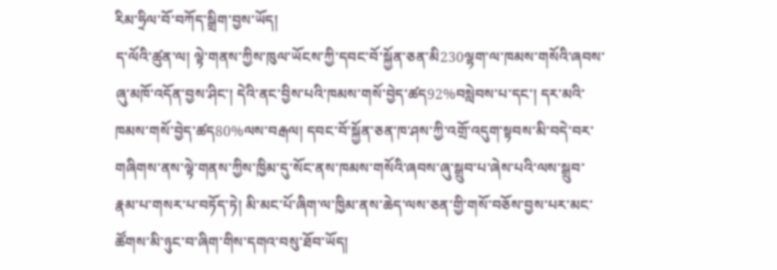རིམ་ཧྲིལ་བོ་བཀོད་སྒྲིག་བྱས་ཡོད།
ད་ལོའི་ཚུན་ལ། ལྟེ་གནས་ཀྱིས་ཁུལ་ཡོངས་ཀྱི་དབང་བོ་སྐྱོན་ཅན་མི230ལྷག་ལ་ཁམས་གསོའི་ཞབས་ཞུ་མཁོ་འདོན་བྱས་ཤིང་། དེའི་ནང་བྱིས་པའི་ཁམས་གསོ་བྱེད་ཚད92%བསླེབས་པ་དང་། དར་མའི་ཁམས་གསོ་བྱེད་ཚད80%ལས་བརྒལ། དབང་བོ་སྐྱོན་ཅན་ཁ་ཤས་ཀྱི་འགྲོ་འདུག་སྟབས་མི་བདེ་བར་གཞིགས་ནས་ལྟེ་གནས་ཀྱིས་ཁྱིམ་དུ་སོང་ནས་ཁམས་གསོའི་ཞབས་ཞུ་སྒྲུབ་པ་ཞེས་པའི་ལས་སྒྲུབ་རྣམ་པ་གསར་པ་བཏོད་ཏེ། མི་མང་པོ་ཞིག་ལ་ཁྱིམ་ནས་ཆེད་ལས་ཅན་གྱི་གསོ་བཅོས་བྱས་པར་མང་ཚོགས་མི་ཉུང་བ་ཞིག་གིས་དགའ་བསུ་ཐོབ་ཡོད།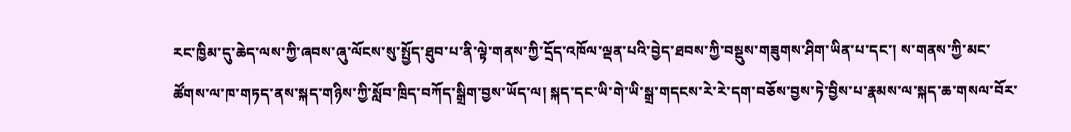རང་ཁྱིམ་དུ་ཆེད་ལས་ཀྱི་ཞབས་ཞུ་ལོངས་སུ་སྤྱོད་ཐུབ་པ་ནི་ལྟེ་གནས་ཀྱི་དྲོད་འཁོལ་ལྡན་པའི་བྱེད་ཐབས་ཀྱི་བསྡུས་གཟུགས་ཤིག་ཡིན་པ་དང་། ས་གནས་ཀྱི་མང་ཚོགས་ལ་ཁ་གཏད་ནས་སྐད་གཉིས་ཀྱི་སློབ་ཁྲིད་བཀོད་སྒྲིག་བྱས་ཡོད་ལ། སྐད་དང་ཡི་གེ་ཡི་སྒྲ་གདངས་རེ་རེ་དག་བཅོས་བྱས་ཏེ་བྱིས་པ་རྣམས་ལ་སྐད་ཆ་གསལ་བོར་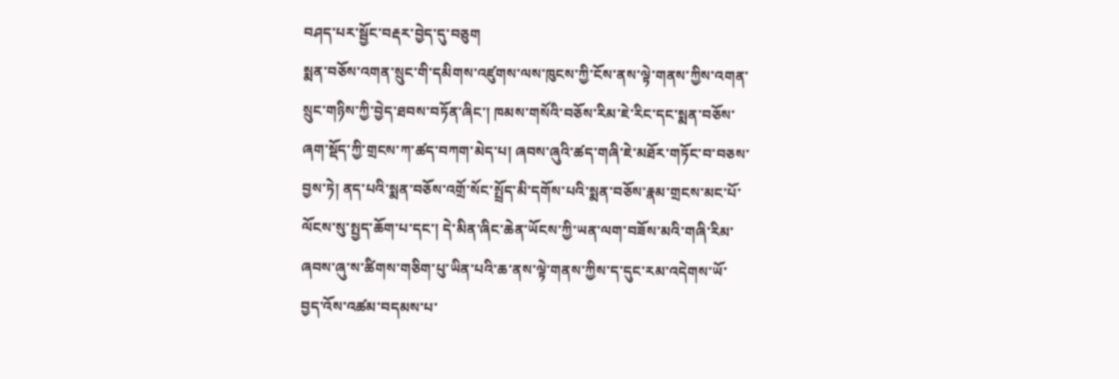བཤད་པར་སྦྱོང་བརྡར་བྱེད་དུ་བཅུག
སྨན་བཅོས་འགན་སྲུང་གི་དམིགས་འཛུགས་ལས་ཁུངས་ཀྱི་ངོས་ནས་ལྟེ་གནས་ཀྱིས་འགན་སྲུང་གཉིས་ཀྱི་བྱེད་ཐབས་བཏོན་ཞིང་། ཁམས་གསོའི་བཅོས་རིམ་ཇེ་རིང་དང་སྨན་བཅོས་ཞག་སྡོད་ཀྱི་གྲངས་ཀ་ཚད་བཀག་མེད་པ། ཞབས་ཞུའི་ཚད་གཞི་ཇེ་མཐོར་གཏོང་བ་བཅས་བྱས་ཏེ། ནད་པའི་སྨན་བཅོས་འགྲོ་སོང་སྤྲོད་མི་དགོས་པའི་སྨན་བཅོས་རྣམ་གྲངས་མང་པོ་ལོངས་སུ་སྤྱད་ཆོག་པ་དང་། དེ་མིན་ཞིང་ཆེན་ཡོངས་ཀྱི་ཡན་ལག་བཟོས་མའི་གཞི་རིམ་ཞབས་ཞུ་ས་ཚིགས་གཅིག་པུ་ཡིན་པའི་ཆ་ནས་ལྟེ་གནས་ཀྱིས་ད་དུང་རམ་འདེགས་ཡོ་བྱད་འོས་འཚམ་བདམས་པ་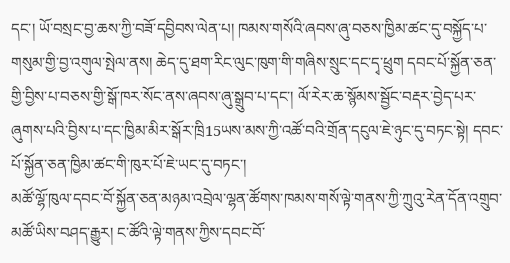དང་། ཡོ་བསྲང་བྱ་ཆས་ཀྱི་བཟོ་དབྱིབས་ལེན་པ། ཁམས་གསོའི་ཞབས་ཞུ་བཅས་ཁྱིམ་ཚང་དུ་བསྐྱོད་པ་གསུམ་གྱི་བྱ་འགུལ་སྤེལ་ནས། ཆེད་དུ་ཐག་རིང་ལུང་ཁུག་གི་གཞིས་སྲུང་དང་དྭ་ཕྲུག དབང་པོ་སྐྱོན་ཅན་གྱི་བྱིས་པ་བཅས་གྱི་སྒོ་ཁར་སོང་ནས་ཞབས་ཞུ་སྒྲུབ་པ་དང་། ལོ་རེར་ཆ་སྙོམས་སྦྱོང་བརྡར་བྱེད་པར་ཞུགས་པའི་བྱིས་པ་དང་ཁྱིམ་མིར་སྒོར་ཁྲི15ཡས་མས་ཀྱི་འཚོ་བའི་གྲོན་དངུལ་ཇེ་ཉུང་དུ་བཏང་སྟེ། དབང་པོ་སྐྱོན་ཅན་ཁྱིམ་ཚང་གི་ཁུར་པོ་ཇེ་ཡང་དུ་བཏང་།
མཚོ་ལྷོ་ཁུལ་དབང་བོ་སྐྱོན་ཅན་མཉམ་འབྲེལ་ལྷན་ཚོགས་ཁམས་གསོ་ལྟེ་གནས་ཀྱི་ཀྲུའུ་རེན་དོན་འགྲུབ་མཚོ་ཡིས་བཤད་རྒྱུར། ང་ཚོའི་ལྟེ་གནས་ཀྱིས་དབང་བོ་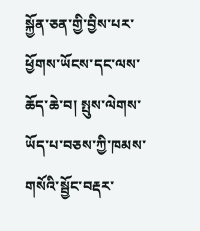སྐྱོན་ཅན་གྱི་བྱིས་པར་ཕྱོགས་ཡོངས་དང་ལས་ཆོད་ཆེ་བ། སྤུས་ལེགས་ཡོད་པ་བཅས་ཀྱི་ཁམས་གསོའི་སྦྱོང་བརྡར་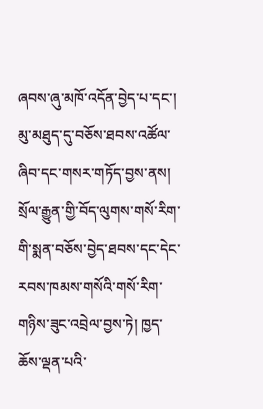ཞབས་ཞུ་མཁོ་འདོན་བྱེད་པ་དང་། མུ་མཐུད་དུ་བཅོས་ཐབས་འཚོལ་ཞིབ་དང་གསར་གཏོད་བྱས་ནས། སྲོལ་རྒྱུན་གྱི་བོད་ལུགས་གསོ་རིག་གི་སྨན་བཅོས་བྱེད་ཐབས་དང་དེང་རབས་ཁམས་གསོའི་གསོ་རིག་གཉིས་ཟུང་འབྲེལ་བྱས་ཏེ། ཁྱད་ཆོས་ལྡན་པའི་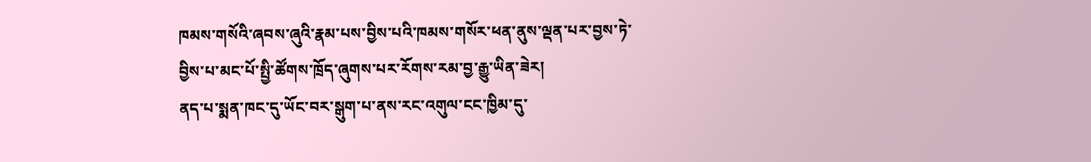ཁམས་གསོའི་ཞབས་ཞུའི་རྣམ་པས་བྱིས་པའི་ཁམས་གསོར་ཕན་ནུས་ལྡན་པར་བྱས་ཏེ་བྱིས་པ་མང་པོ་སྤྱི་ཚོགས་ཁྲོད་ཞུགས་པར་རོགས་རམ་བྱ་རྒྱུ་ཡིན་ཟེར།
ནད་པ་སྨན་ཁང་དུ་ཡོང་བར་སྒུག་པ་ནས་རང་འགུལ་ངང་ཁྱིམ་དུ་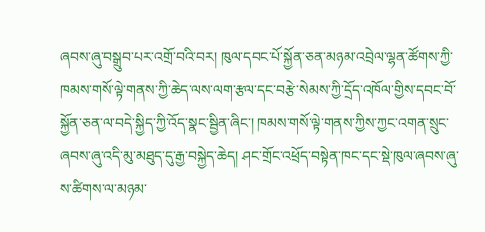ཞབས་ཞུ་བསྒྲུབ་པར་འགྲོ་བའི་བར། ཁུལ་དབང་པོ་སྐྱོན་ཅན་མཉམ་འབྲེལ་ལྷན་ཚོགས་ཀྱི་ཁམས་གསོ་ལྟེ་གནས་ཀྱི་ཆེད་ལས་ལག་རྩལ་དང་བརྩེ་སེམས་ཀྱི་དྲོད་འཁོལ་གྱིས་དབང་བོ་སྐྱོན་ཅན་ལ་བདེ་སྐྱིད་ཀྱི་འོད་སྣང་སྦྱིན་ཞིང་། ཁམས་གསོ་ལྟེ་གནས་ཀྱིས་ཀྱང་འགན་སྲུང་ཞབས་ཞུ་འདི་མུ་མཐུད་དུ་རྒྱ་བསྐྱེད་ཆེད། ཤང་གྲོང་འཕྲོད་བསྟེན་ཁང་དང་སྡེ་ཁུལ་ཞབས་ཞུ་ས་ཚིགས་ལ་མཉམ་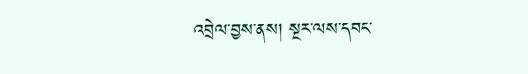འབྲེལ་བྱས་ནས། སྔར་ལས་དབང་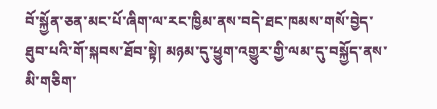བོ་སྐྱོན་ཅན་མང་པོ་ཞིག་ལ་རང་ཁྱིམ་ནས་བདེ་ཐང་ཁམས་གསོ་བྱེད་ཐུབ་པའི་གོ་སྐབས་ཐོབ་སྟེ། མཉམ་དུ་ཕྱུག་འགྱུར་གྱི་ལམ་དུ་བསྐྱོད་ནས་མི་གཅིག་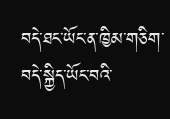བདེ་ཐང་ཡོང་ན་ཁྱིམ་གཅིག་བདེ་སྐྱིད་ཡོང་བའི་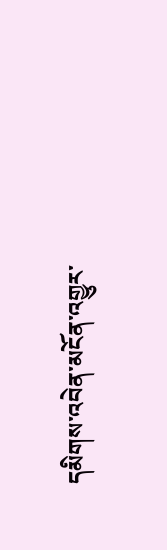དམིགས་འབེན་མངོན་འགྱུར་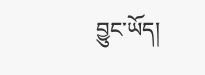བྱུང་ཡོད།